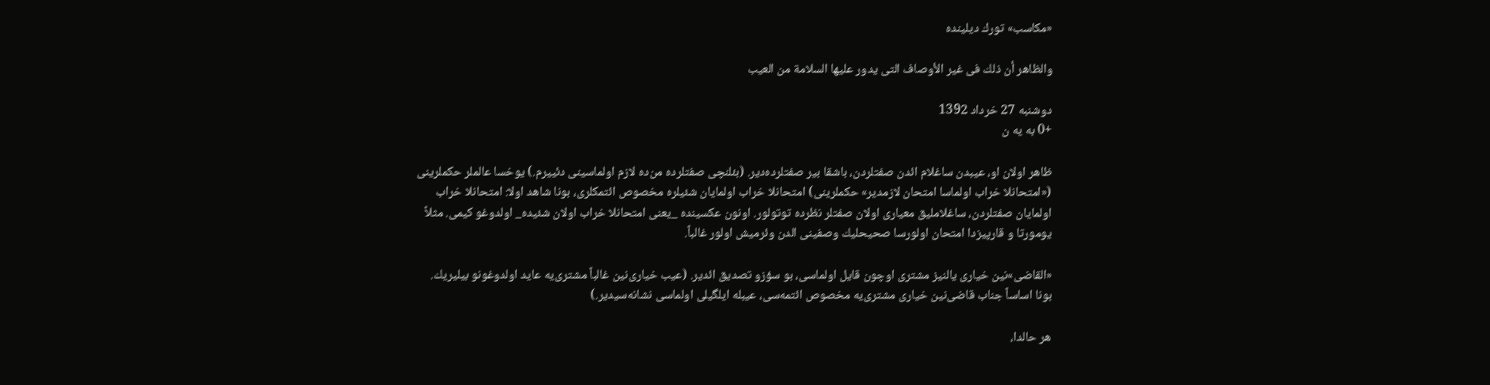«مكاسب» تورك دیلینده

والظاهر أن ذلك فی غیر الأوصاف التی یدور علیها السلامة من العیب

دوشنبه 27 خرداد 1392
+0 به یه ن

ظاهر اولان او، عیبدن ساغلام ائدن صفتلردن، باشقا بیر صفتلرده‌دیر. (بئلنچی صفتلرده من‌ده لازم اولماسینی دئییرم.) یوخسا عالملر حكملرینی («امتحانلا خراب اولماسا امتحان لازمدیر» حكملرینی) امتحانلا خراب اولمایان شئیلره مخصوص ائتمكلری، بونا شاهد اولا: امتحانلا خراب اولمایان صفتلردن، ساغلاملیق معیاری اولان صفتلر نظرده توتولور. اونون عكسینده _یعنی امتحانلا خراب اولان شئیده_ اولدوغو كیمی. مثلاً یومورتا و قارپیزدا امتحان‌ اولورسا صحیحلیك وصفینی الدن وئرمیش اولور غالباً.

«القاضی»نین خیاری یالنیز مشتری‌ اوچون قایل اولماسی، بو سؤزو تصدیق ائدیر. (عیب خیاری‌نین غالباً مشتری‌یه عاید اولدوغونو بیلیریك. بونا اساساً جناب قاضی‌نین خیاری مشتری‌یه مخصوص ائتمه‌سی، عیبله ایلگیلی اولماسی نشانه‌سیدیر.)

هر حالدا،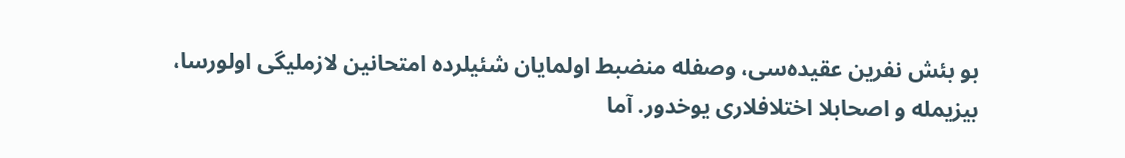بو بئش نفرین عقیده‌سی، وصفله منضبط اولمایان شئیلرده امتحانین لازملیگی اولورسا، بیزیمله و اصحابلا اختلافلاری یوخدور. آما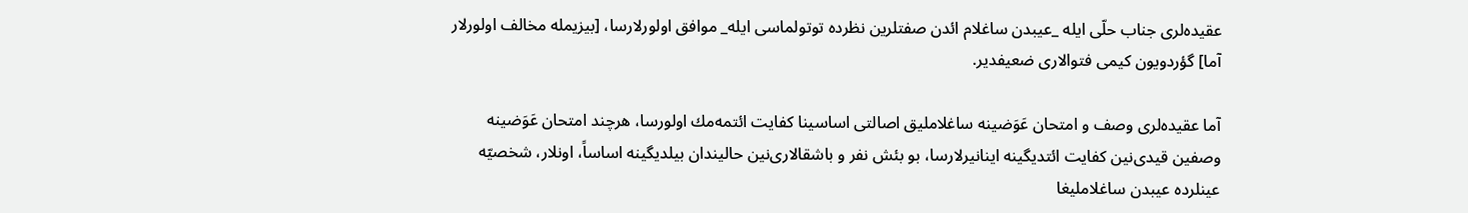عقیده‌لری جناب حلّی ایله _عیبدن ساغلام ائدن صفتلرین نظرده توتولماسی ایله_ موافق اولورلارسا، [بیزیمله مخالف اولورلار آما] گؤردویون كیمی فتوالاری ضعیفدیر.

آما عقیده‌لری وصف و امتحان عَوَضینه ساغلاملیق اصالتی اساسینا كفایت ائتمه‌مك اولورسا، هرچند امتحان عَوَضینه وصفین قیدی‌نین كفایت ائتدیگینه اینانیرلارسا، بو بئش نفر و باشقالاری‌نین حالیندان بیلدیگینه اساساً، اونلار، شخصیّه عینلرده عیبدن ساغلاملیغا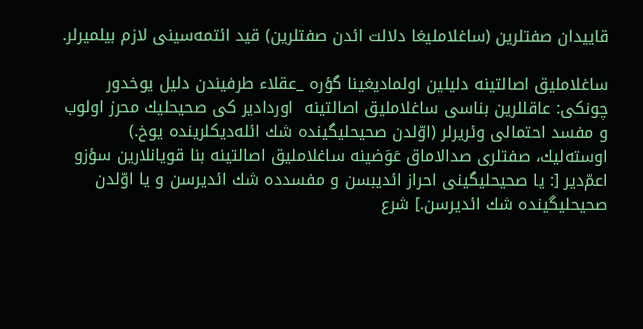قاییدان صفتلرین (ساغلاملیغا دلالت ائدن صفتلرین) قید ائتمه‌سینی لازم بیلمیرلر.

ساغلاملیق اصالتینه دلیلین اولمادیغینا گؤره _عقلاء طرفیندن دلیل یوخدور چونكی: عاقللرین بناسی ساغلاملیق اصالتینه  اوردادیر كی صحیحلیك محرز اولوب و مفسد احتمالی وئریرلر (اوّلدن صحیحلیگینده شك ائله‌دیكلرینده یوخ.) اوسته‌لیك، صفتلری صدالاماق عَوَضینه ساغلاملیق اصالتینه بنا قویانلارین سؤزو اعمّ‌دیر [: یا صحیحلیگینی احراز ائدیبسن و مفسدده شك ائدیرسن و یا اوّلدن صحیحلیگینده شك ائدیرسن.] شرع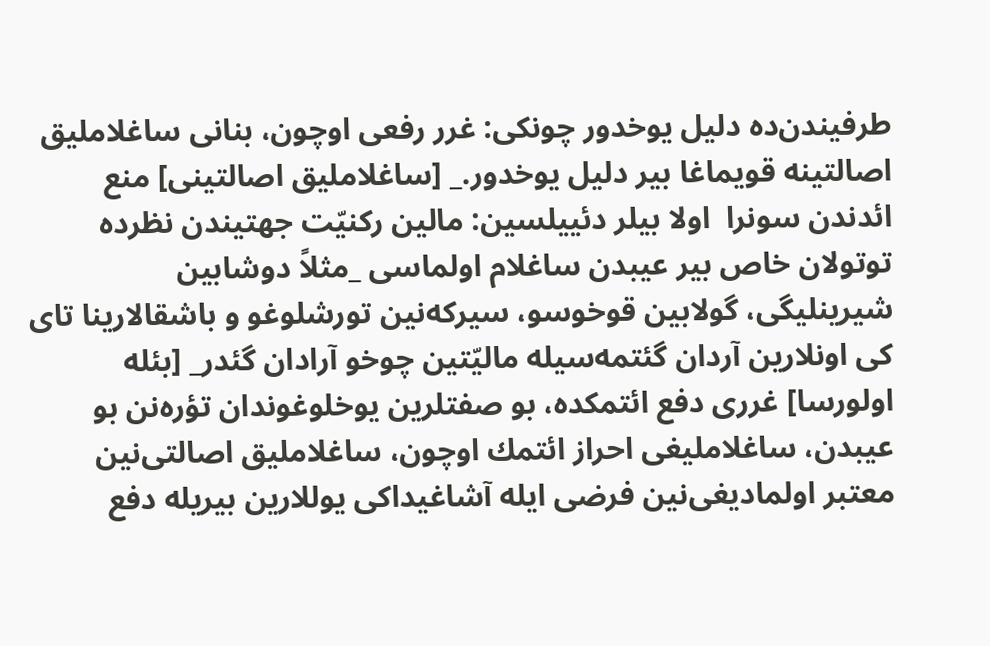طرفیندن‌ده دلیل یوخدور چونكی: غرر رفعی اوچون، بنانی ساغلاملیق اصالتینه قویماغا بیر دلیل یوخدور._ [ساغلاملیق اصالتینی] منع ائدندن سونرا  اولا بیلر دئییلسین: مالین ركنیّت جهتیندن نظرده توتولان خاص بیر عیبدن ساغلام اولماسی _مثلاً دوشابین شیرینلیگی، گولابین قوخوسو، سیركه‌نین تورشلوغو و باشقالارینا تای كی اونلارین آردان گئتمه‌سیله مالیّتین چوخو آرادان گئدر_ [بئله اولورسا] غرری دفع ائتمكده، بو صفتلرین یوخلوغوندان تؤره‌نن بو عیبدن، ساغلاملیغی احراز ائتمك اوچون، ساغلاملیق اصالتی‌نین معتبر اولمادیغی‌نین فرضی ایله آشاغیداكی یوللارین بیریله دفع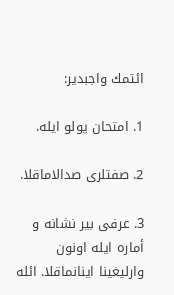ائتمك واجبدیر:

1. امتحان یولو ایله.

2. صفتلری صدالاماقلا.

3. عرفی بیر نشانه و أماره ایله اونون وارلیغینا اینانماقلا. ائله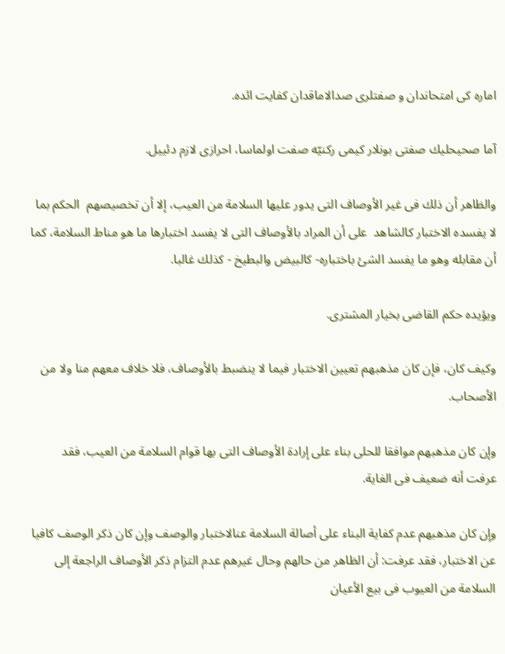اماره كی امتحاندان و صفتلری صدالاماقدان كفایت ائده.

آما صحیحلیك صفتی بونلار كیمی ركنیّه صفت اولماسا، احرازی لازم دئییل.

والظاهر أن ذلك فی غیر الأوصاف التی یدور علیها السلامة من العیب، إلا أن تخصیصهم  الحكم بما لا یفسده الاختبار كالشاهد  على أن المراد بالأوصاف التی لا یفسد اختبارها ما هو مناط السلامة، كما أن مقابله وهو ما یفسد الشئ باختباره- كالبیض والبطیخ - كذلك غالبا.

ویؤیده حكم القاضی بخیار المشتری.

وكیف كان، فإن كان مذهبهم تعیین الاختبار فیما لا ینضبط بالأوصاف، فلا خلاف معهم منا ولا من الأصحاب.

وإن كان مذهبهم موافقا للحلی بناء على إرادة الأوصاف التی بها قوام السلامة من العیب، فقد عرفت أنه ضعیف فی الغایة.

وإن كان مذهبهم عدم كفایة البناء على أصالة السلامة عنالاختبار والوصف وإن كان ذكر الوصف كافیا عن الاختبار، فقد عرفت: أن الظاهر من حالهم وحال غیرهم عدم التزام ذكر الأوصاف الراجعة إلى السلامة من العیوب فی بیع الأعیان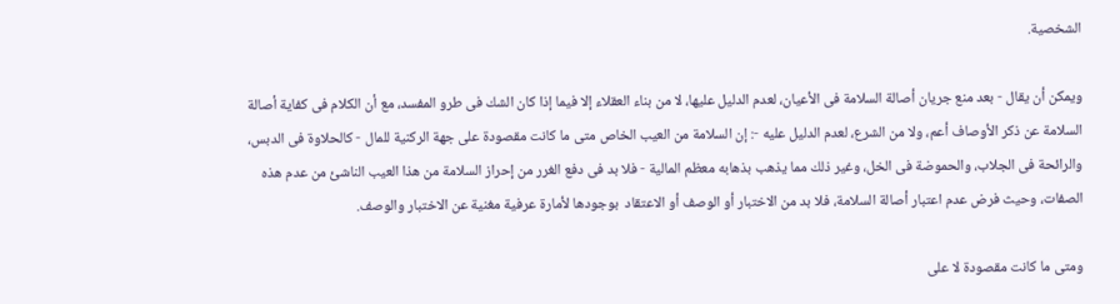الشخصیة.

ویمكن أن یقال - بعد منع جریان أصالة السلامة فی الأعیان، لعدم الدلیل علیها، لا من بناء العقلاء إلا فیما إذا كان الشك فی طرو المفسد، مع أن الكلام فی كفایة أصالة السلامة عن ذكر الأوصاف أعم، ولا من الشرع، لعدم الدلیل علیه -: إن السلامة من العیب الخاص متى ما كانت مقصودة على جهة الركنیة للمال - كالحلاوة فی الدبس، والرائحة فی الجلاب، والحموضة فی الخل، وغیر ذلك مما یذهب بذهابه معظم المالیة - فلا بد فی دفع الغرر من إحراز السلامة من هذا العیب الناشئ من عدم هذه الصفات، وحیث فرض عدم اعتبار أصالة السلامة، فلا بد من الاختبار أو الوصف أو الاعتقاد  بوجودها لأمارة عرفیة مغنیة عن الاختبار والوصف.

ومتى ما كانت مقصودة لا على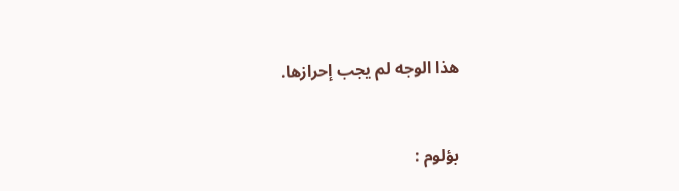هذا الوجه لم یجب إحرازها.



بؤلوم :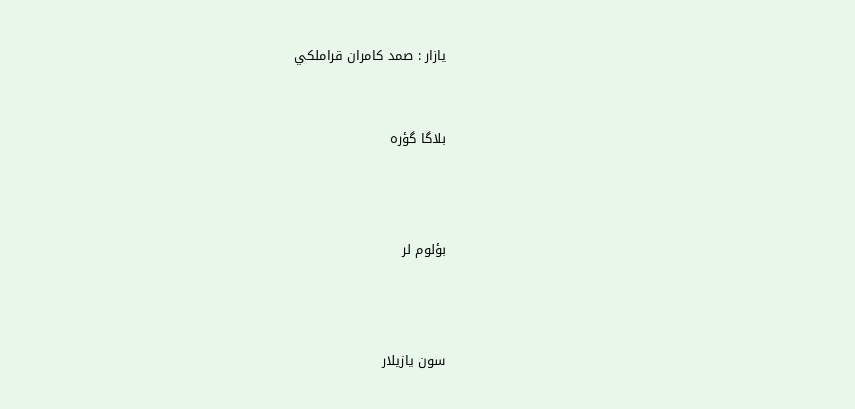یازار : صمد كامران قراملكي


بلاگا گؤره



بؤلوم لر



سون یازیلار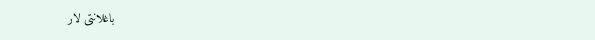باغلانتی لار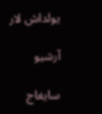یولداش لار

آرشیو

سایغاج